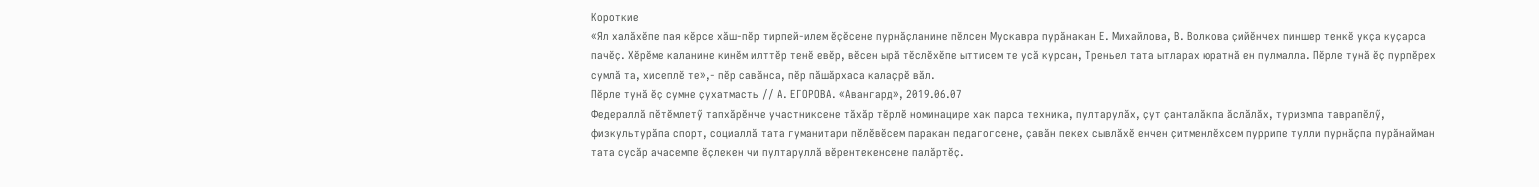Короткие
«Ял халӑхӗпе пая кӗрсе хӑш-пӗр тирпей-илем ӗҫӗсене пурнӑҫланине пӗлсен Мускавра пурӑнакан Е. Михайлова, В. Волкова ҫийӗнчех пиншер тенкӗ укҫа куҫарса пачӗҫ. Хӗрӗме каланине кинӗм илттӗр тенӗ евӗр, вӗсен ырӑ тӗслӗхӗпе ыттисем те усӑ курсан, Треньел тата ытларах юратнӑ ен пулмалла. Пӗрле тунӑ ӗҫ пурпӗрех сумлӑ та, хисеплӗ те»,- пӗр савӑнса, пӗр пӑшӑрхаса калаҫрӗ вӑл.
Пӗрле тунӑ ӗҫ сумне ҫухатмасть // А. ЕГОРОВА. «Авангард», 2019.06.07
Федераллӑ пӗтӗмлетӳ тапхӑрӗнче участниксене тӑхӑр тӗрлӗ номинацире хак парса техника, пултарулӑх, ҫут ҫанталӑкпа ӑслӑлӑх, туризмпа таврапӗлӳ, физкультурӑпа спорт, социаллӑ тата гуманитари пӗлӗвӗсем паракан педагогсене, ҫавӑн пекех сывлӑхӗ енчен ҫитменлӗхсем пуррипе тулли пурнӑҫпа пурӑнайман тата сусӑр ачасемпе ӗҫлекен чи пултаруллӑ вӗрентекенсене палӑртӗҫ.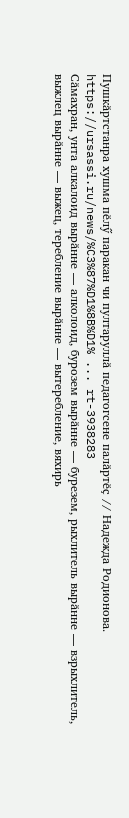Пушкӑртстанра хушма пӗлӳ паракан чи пултаруллӑ педагогсене палӑртӗҫ // Надежда Родионова. https://ursassi.ru/news/%C3%87%D1%8B%D1% ... rt-3938283
Сӑмахран, унта алкалоид вырӑнне — алколоид, бурозем вырӑнне — бурезем, рыхлитель вырӑнне — взрыхлитель, выжлец вырӑнне — выжец, теребление вырӑнне — вытеребление, вяхирь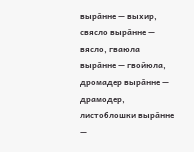вырӑнне — выхир, свясло вырӑнне — вясло, гваюла вырӑнне — гвойюла, дромадер вырӑнне — драмодер, листоблошки вырӑнне —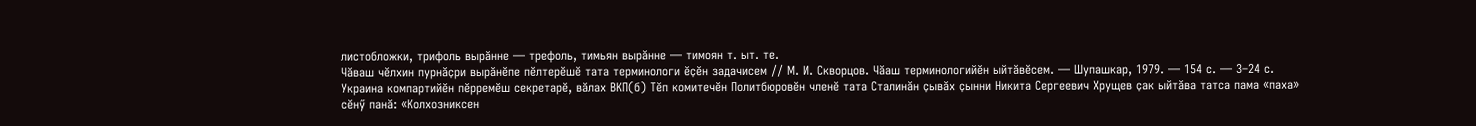листобложки, трифоль вырӑнне — трефоль, тимьян вырӑнне — тимоян т. ыт. те.
Чӑваш чӗлхин пурнӑҫри вырӑнӗпе пӗлтерӗшӗ тата терминологи ӗҫӗн задачисем // М. И. Скворцов. Чӑаш терминологийӗн ыйтӑвӗсем. — Шупашкар, 1979. — 154 с. — 3–24 с.
Украина компартийӗн пӗрремӗш секретарӗ, вӑлах ВКП(б) Тӗп комитечӗн Политбюровӗн членӗ тата Сталинӑн ҫывӑх ҫынни Никита Сергеевич Хрущев ҫак ыйтӑва татса пама «паха» сӗнӳ панӑ: «Колхозниксен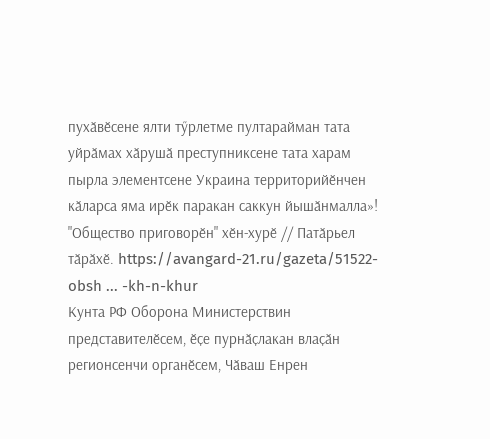пухӑвӗсене ялти тӳрлетме пултарайман тата уйрӑмах хӑрушӑ преступниксене тата харам пырла элементсене Украина территорийӗнчен кӑларса яма ирӗк паракан саккун йышӑнмалла»!
"Общество приговорӗн" хӗн-хурӗ // Патӑрьел тӑрӑхӗ. https://avangard-21.ru/gazeta/51522-obsh ... -kh-n-khur
Кунта РФ Оборона Министерствин представителӗсем, ӗҫе пурнӑҫлакан влаҫӑн регионсенчи органӗсем, Чӑваш Енрен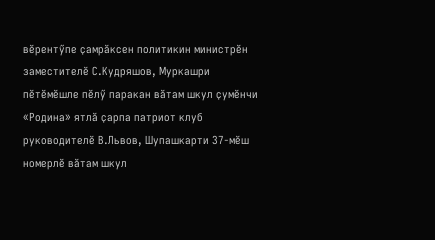вӗрентӳпе ҫамрӑксен политикин министрӗн заместителӗ С.Кудряшов, Муркашри пӗтӗмӗшле пӗлӳ паракан вӑтам шкул ҫумӗнчи «Родина» ятлӑ ҫарпа патриот клуб руководителӗ В.Львов, Шупашкарти 37-мӗш номерлӗ вӑтам шкул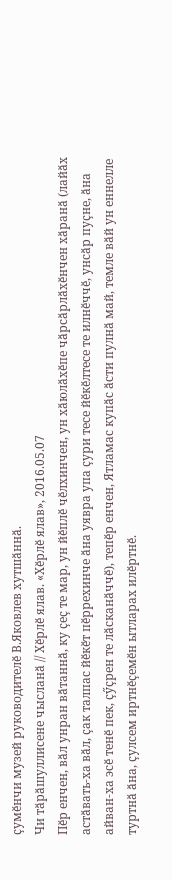ҫумӗнчи музей руководителӗ В.Яковлев хутшӑннӑ.
Чи тӑрӑшуллисене чысланӑ // Хӗрлӗ ялав. «Хӗрлӗ ялав», 2016.05.07
Пӗр енчен, вӑл унран вӑтаннӑ, ку ҫеҫ те мар, ун йӗплӗ чӗлхинчен, ун хӑюлӑхӗпе чӑрсӑрлӑхӗнчен хӑранӑ (лайӑх астӑвать-ха вӑл, ҫак талпас йӗкӗт пӗррехинче ӑна уявра упа ҫури тесе йӗкӗлтесе те илнӗччӗ, унсӑр пуҫне, ӑна айван-ха эсӗ тенӗ пек, ҫӳҫрен те лӑсканӑччӗ), тепӗр енчен, Ятламас купӑс ӑсти пулнӑ май, темле вӑй ун еннелле туртнӑ ӑна, ҫулсем иртнӗҫемӗн ытларах илӗртнӗ.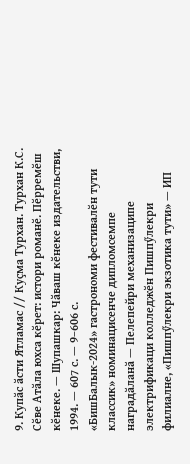9. Купӑс ӑсти Ятламас // Куҫма Турхан. Турхан К.С. Сӗве Атӑла юхса кӗрет: истори романӗ. Пӗрремӗш кӗнеке. — Шупашкар: Чӑваш кӗнеке издательстви, 1994. — 607 с. — 9–606 с.
«БишБалык-2024» гастрономи фестивалӗн тути классик» номинацисенче дипломсемпе наградӑланӑ — Пелепейри механизаципе электрификаци колледжӗн Пишпӳлекри филиалне, «Пишпӳлекри экзотика тути» — ИП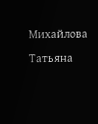Михайлова Татьяна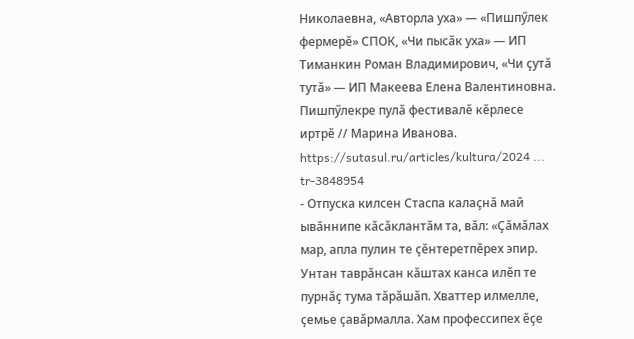Николаевна, «Авторла уха» — «Пишпӳлек фермерӗ» СПОК, «Чи пысӑк уха» — ИП Тиманкин Роман Владимирович, «Чи ҫутӑ тутӑ» — ИП Макеева Елена Валентиновна.
Пишпӳлекре пулӑ фестивалӗ кӗрлесе иртрӗ // Марина Иванова. https://sutasul.ru/articles/kultura/2024 ... tr-3848954
- Отпуска килсен Стаспа калаҫнӑ май ывӑннипе кӑсӑклантӑм та, вӑл: «Ҫӑмӑлах мар, апла пулин те ҫӗнтеретпӗрех эпир. Унтан таврӑнсан кӑштах канса илӗп те пурнӑҫ тума тӑрӑшӑп. Хваттер илмелле, ҫемье ҫавӑрмалла. Хам профессипех ӗҫе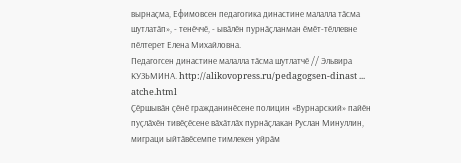вырнаҫма, Ефимовсен педагогика династине малалла тӑсма шутлатӑп», - тенӗччӗ, - ывӑлӗн пурнӑҫланман ӗмӗт-тӗллевне пӗлтерет Елена Михайловна.
Педагогсен династине малалла тӑсма шутлатчӗ // Эльвира КУЗЬМИНА. http://alikovopress.ru/pedagogsen-dinast ... atche.html
Ҫӗршывӑн ҫӗнӗ гражданинӗсене полицин «Вурнарский» пайӗн пуҫлӑхӗн тивӗҫӗсене вӑхӑтлӑх пурнӑҫлакан Руслан Минуллин, миграци ыйтӑвӗсемпе тимлекен уйрӑм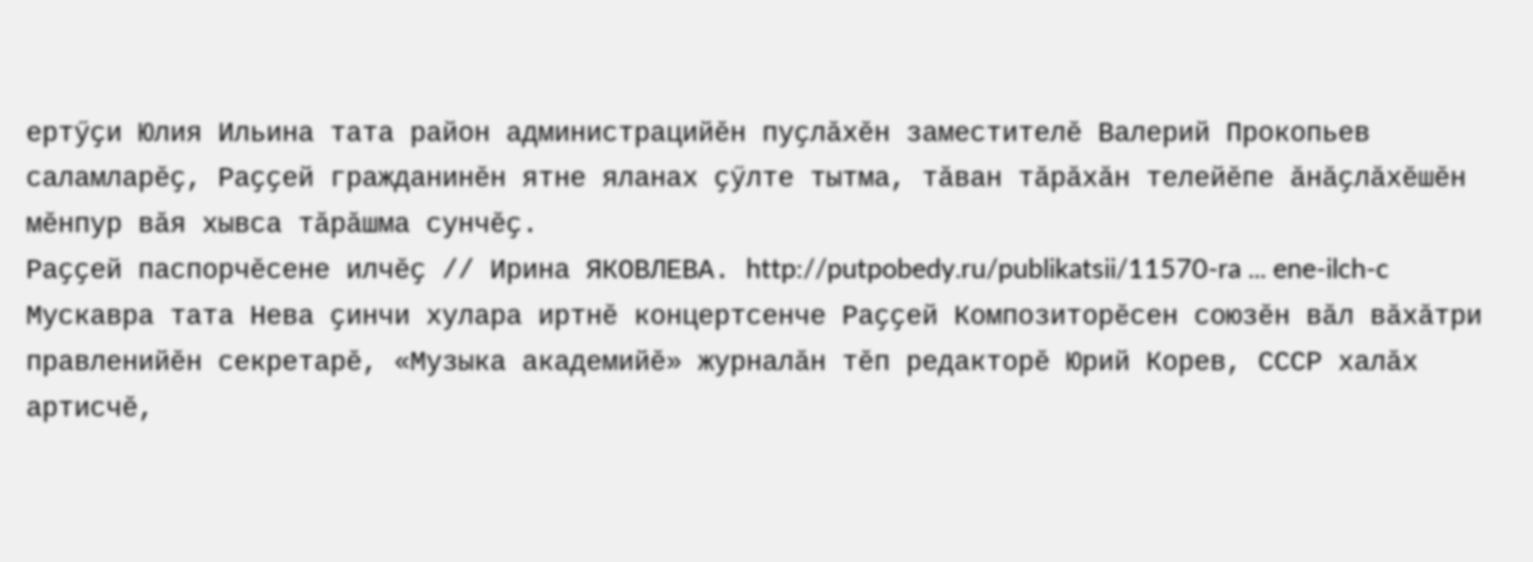ертӳҫи Юлия Ильина тата район администрацийӗн пуҫлӑхӗн заместителӗ Валерий Прокопьев саламларӗҫ, Раҫҫей гражданинӗн ятне яланах ҫӳлте тытма, тӑван тӑрӑхӑн телейӗпе ӑнӑҫлӑхӗшӗн мӗнпур вӑя хывса тӑрӑшма сунчӗҫ.
Раҫҫей паспорчӗсене илчӗҫ // Ирина ЯКОВЛЕВА. http://putpobedy.ru/publikatsii/11570-ra ... ene-ilch-c
Мускавра тата Нева ҫинчи хулара иртнӗ концертсенче Раҫҫей Композиторӗсен союзӗн вӑл вӑхӑтри правленийӗн секретарӗ, «Музыка академийӗ» журналӑн тӗп редакторӗ Юрий Корев, СССР халӑх артисчӗ,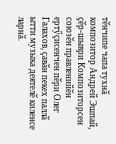тӗнчипе чапа тухнӑ композитор Андрей Эшпай, ҫӗр-шыври Композиторсен союзӗн правленийӗн ертӳҫисенчен пӗри Олег Галахов, ҫавӑн пекех паллӑ ытти музыка деятелӗ киленсе ларнӑ.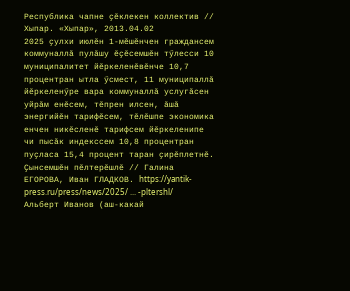Республика чапне ҫӗклекен коллектив // Хыпар. «Хыпар», 2013.04.02
2025 ҫулхи июлӗн 1-мӗшӗнчен граждансем коммуналлӑ пулӑшу ӗҫӗсемшӗн тӳлесси 10 муниципалитет йӗркеленӗвӗнче 10,7 процентран ытла ӳсмест, 11 муниципаллӑ йӗркеленӳре вара коммуналлӑ услугӑсен уйрӑм енӗсем, тӗпрен илсен, ӑшӑ энергийӗн тарифӗсем, тӗлӗшпе экономика енчен никӗсленӗ тарифсем йӗркеленипе чи пысӑк индекссем 10,8 процентран пуҫласа 15,4 процент таран ҫирӗплетнӗ.
Ҫынсемшӗн пӗлтерӗшлӗ // Галина ЕГОРОВА, Иван ГЛАДКОВ. https://yantik-press.ru/press/news/2025/ ... -pltershl/
Альберт Иванов (аш-какай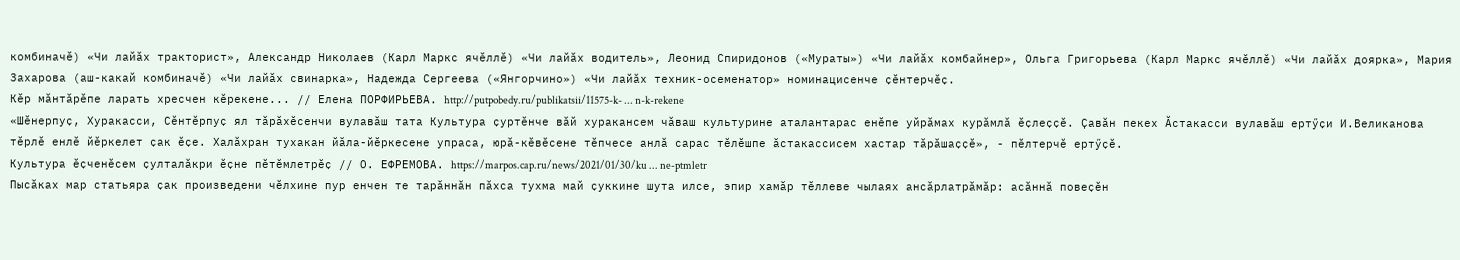комбиначӗ) «Чи лайӑх тракторист», Александр Николаев (Карл Маркс ячӗллӗ) «Чи лайӑх водитель», Леонид Спиридонов («Мураты») «Чи лайӑх комбайнер», Ольга Григорьева (Карл Маркс ячӗллӗ) «Чи лайӑх доярка», Мария Захарова (аш-какай комбиначӗ) «Чи лайӑх свинарка», Надежда Сергеева («Янгорчино») «Чи лайӑх техник-осеменатор» номинацисенче ҫӗнтерчӗҫ.
Кӗр мӑнтӑрӗпе ларать хресчен кӗрекене... // Елена ПОРФИРЬЕВА. http://putpobedy.ru/publikatsii/11575-k- ... n-k-rekene
«Шӗнерпуҫ, Хуракасси, Сӗнтӗрпуҫ ял тӑрӑхӗсенчи вулавӑш тата Культура ҫуртӗнче вӑй хуракансем чӑваш культурине аталантарас енӗпе уйрӑмах курӑмлӑ ӗҫлеҫҫӗ. Ҫавӑн пекех Ӑстакасси вулавӑш ертӳҫи И.Великанова тӗрлӗ енлӗ йӗркелет ҫак ӗҫе. Халӑхран тухакан йӑла-йӗркесене упраса, юрӑ-кӗвӗсене тӗпчесе анлӑ сарас тӗлӗшпе ӑстакассисем хастар тӑрӑшаҫҫӗ», - пӗлтерчӗ ертӳҫӗ.
Культура ӗҫченӗсем ҫулталӑкри ӗҫне пӗтӗмлетрӗҫ // О. ЕФРЕМОВА. https://marpos.cap.ru/news/2021/01/30/ku ... ne-ptmletr
Пысӑках мар статьяра ҫак произведени чӗлхине пур енчен те тарӑннӑн пӑхса тухма май ҫуккине шута илсе, эпир хамӑр тӗллеве чылаях ансӑрлатрӑмӑр: асӑннӑ повеҫӗн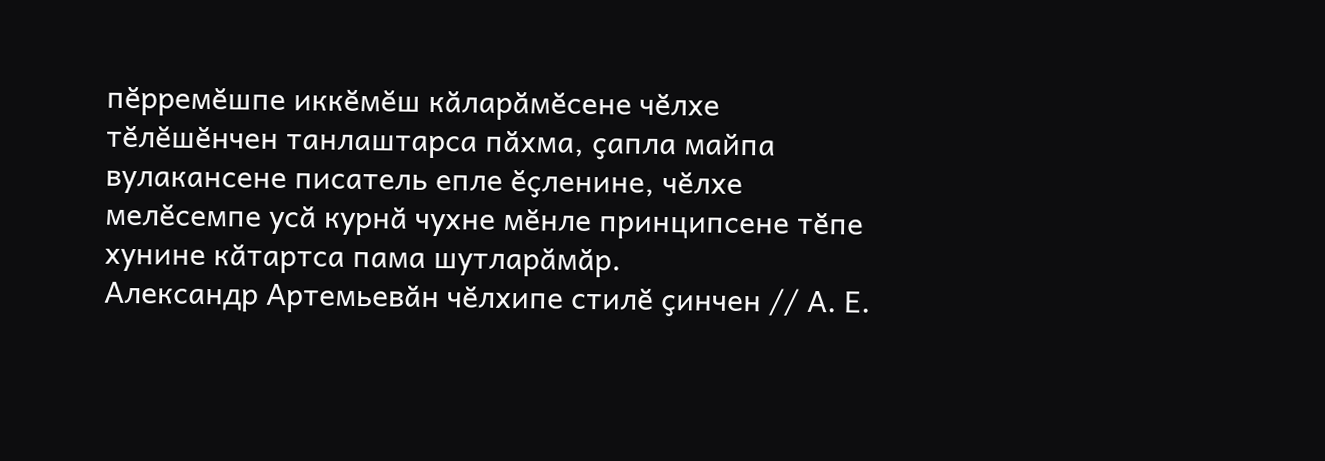пӗрремӗшпе иккӗмӗш кӑларӑмӗсене чӗлхе тӗлӗшӗнчен танлаштарса пӑхма, ҫапла майпа вулакансене писатель епле ӗҫленине, чӗлхе мелӗсемпе усӑ курнӑ чухне мӗнле принципсене тӗпе хунине кӑтартса пама шутларӑмӑр.
Александр Артемьевӑн чӗлхипе стилӗ ҫинчен // А. Е.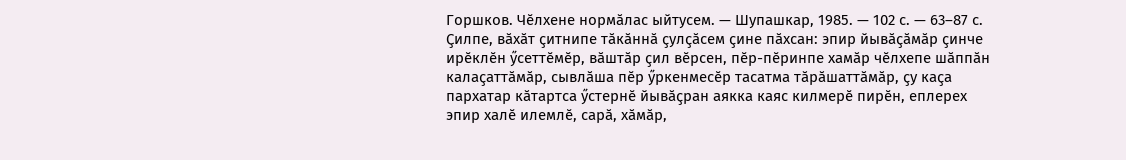Горшков. Чӗлхене нормӑлас ыйтусем. — Шупашкар, 1985. — 102 с. — 63–87 с.
Ҫилпе, вӑхӑт ҫитнипе тӑкӑннӑ ҫулҫӑсем ҫине пӑхсан: эпир йывӑҫӑмӑр ҫинче ирӗклӗн ӳсеттӗмӗр, вӑштӑр ҫил вӗрсен, пӗр-пӗринпе хамӑр чӗлхепе шӑппӑн калаҫаттӑмӑр, сывлӑша пӗр ӳркенмесӗр тасатма тӑрӑшаттӑмӑр, ҫу каҫа пархатар кӑтартса ӳстернӗ йывӑҫран аякка каяс килмерӗ пирӗн, еплерех эпир халӗ илемлӗ, сарӑ, хӑмӑр,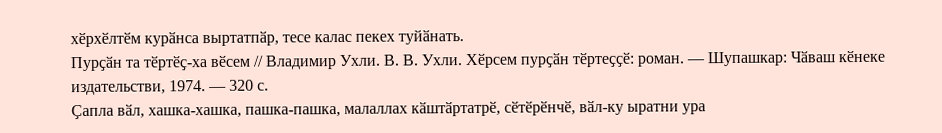хӗрхӗлтӗм курӑнса выртатпӑр, тесе калас пекех туйӑнать.
Пурҫӑн та тӗртӗҫ-ха вӗсем // Владимир Ухли. В. В. Ухли. Хӗрсем пурҫӑн тӗртеҫҫӗ: роман. — Шупашкар: Чӑваш кӗнеке издательстви, 1974. — 320 с.
Ҫапла вӑл, хашка-хашка, пашка-пашка, малаллах кӑштӑртатрӗ, сӗтӗрӗнчӗ, вӑл-ку ыратни ура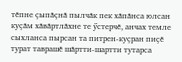тӗпне ҫыпӑҫнӑ пылчӑк пек хӑпӑнса юлсан куҫӑм хӑвӑртлӑхне те ӳстерчӗ, анчах темле сыхланса пырсан та питрен-куҫран пиҫӗ турат таврашӗ шӑртти-шартти тутарса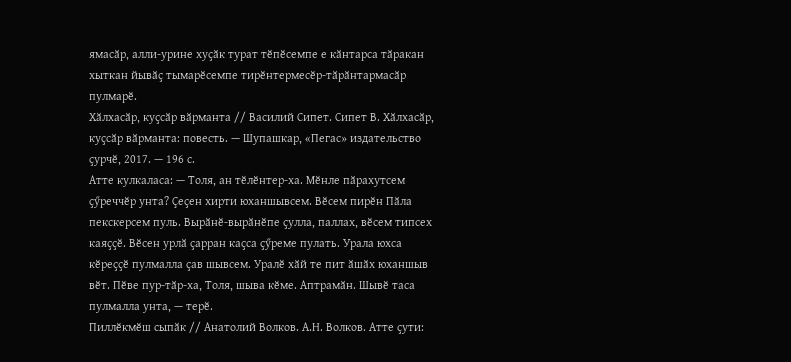ямасӑр, алли-урине хуҫӑк турат тӗпӗсемпе е кӑнтарса тӑракан хыткан йывӑҫ тымарӗсемпе тирӗнтермесӗр-тӑрӑнтармасӑр пулмарӗ.
Хӑлхасӑр, куҫсӑр вӑрманта // Василий Сипет. Сипет В. Хӑлхасӑр, куҫсӑр вӑрманта: повесть. — Шупашкар, «Пегас» издательство ҫурчӗ, 2017. — 196 с.
Атте кулкаласа: — Толя, ан тӗлӗнтер-ха. Мӗнле пӑрахутсем ҫӳреччӗр унта? Ҫеҫен хирти юханшывсем. Вӗсем пирӗн Пӑла пекскерсем пуль. Вырӑнӗ-вырӑнӗпе ҫулла, паллах, вӗсем типсех каяҫҫӗ. Вӗсен урлӑ ҫарран каҫса ҫӳреме пулать. Урала юхса кӗреҫҫӗ пулмалла ҫав шывсем. Уралӗ хӑй те пит ӑшӑх юханшыв вӗт. Пӗве пур-тӑр-ха, Толя, шыва кӗме. Аптрамӑн. Шывӗ таса пулмалла унта, — терӗ.
Пиллӗкмӗш сыпӑк // Анатолий Волков. А.Н. Волков. Атте ҫути: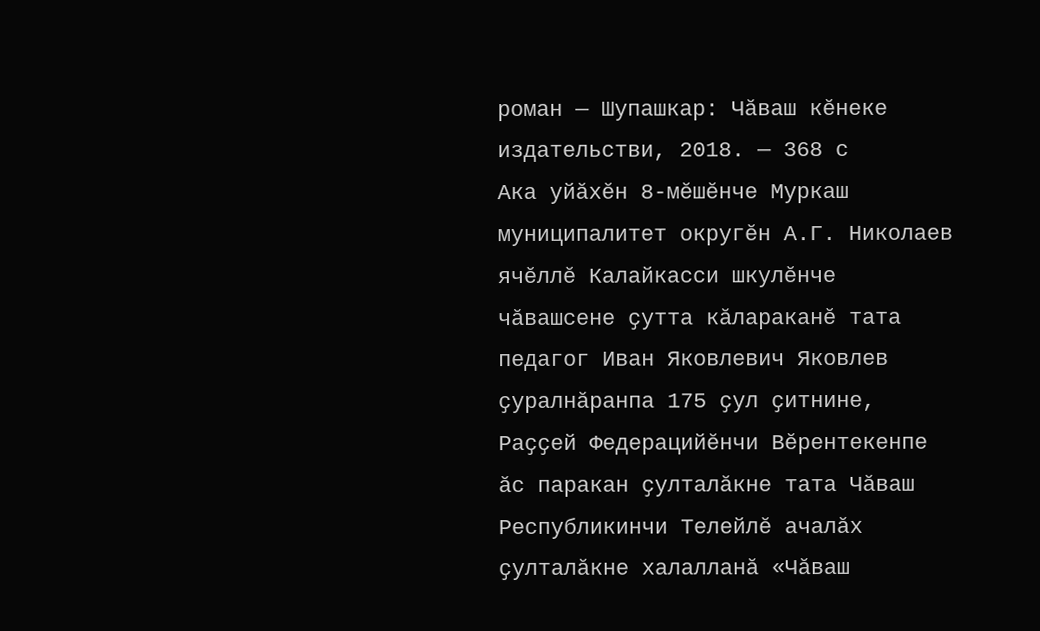роман — Шупашкар: Чӑваш кӗнеке издательстви, 2018. — 368 с
Ака уйӑхӗн 8-мӗшӗнче Муркаш муниципалитет округӗн А.Г. Николаев ячӗллӗ Калайкасси шкулӗнче чӑвашсене ҫутта кӑлараканӗ тата педагог Иван Яковлевич Яковлев ҫуралнӑранпа 175 ҫул ҫитнине, Раҫҫей Федерацийӗнчи Вӗрентекенпе ӑс паракан ҫулталӑкне тата Чӑваш Республикинчи Телейлӗ ачалӑх ҫулталӑкне халалланӑ «Чӑваш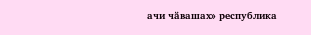ачи чӑвашах» республика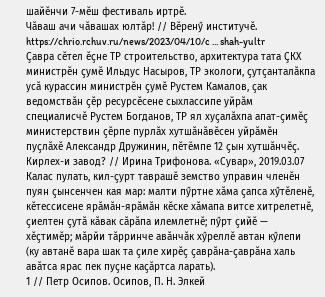шайӗнчи 7-мӗш фестиваль иртрӗ.
Чӑваш ачи чӑвашах юлтӑр! // Вӗренӳ институчӗ. https://chrio.rchuv.ru/news/2023/04/10/c ... shah-yultr
Ҫавра сӗтел ӗҫне ТР строительство, архитектура тата ҪКХ министрӗн ҫумӗ Ильдус Насыров, ТР экологи, ҫутҫанталӑкпа усӑ курассин министрӗн ҫумӗ Рустем Камалов, ҫак ведомствӑн ҫӗр ресурсӗсене сыхлассипе уйрӑм специалисчӗ Рустем Богданов, ТР ял хуҫалӑхпа апат-ҫимӗҫ министерствин ҫӗрпе пурлӑх хутшӑнӑвӗсен уйрӑмӗн пуҫлӑхӗ Александр Дружинин, пӗтӗмпе 12 ҫын хутшӑнчӗҫ.
Кирлех-и завод? // Ирина Трифонова. «Сувар», 2019.03.07
Калас пулать, кил-ҫурт таврашӗ земство управин членӗн пуян ҫынсенчен кая мар: малти пӳртне хӑма ҫапса хӳтӗленӗ, кӗтессисене ярӑмӑн-ярӑмӑн кӗске хӑмапа витсе хитрелетнӗ, ҫиелтен ҫутӑ кӑвак сӑрӑпа илемлетнӗ; пӳрт ҫийӗ — хӗҫтимӗр; мӑрйи тӑрринче авӑнчӑк хӳреллӗ автан кӳлепи (ку автанӗ вара шак та ҫиле хирӗҫ ҫаврӑна-ҫаврӑна халь авӑтса ярас пек пуҫне каҫӑртса ларать).
1 // Петр Осипов. Осипов, П. Н. Элкей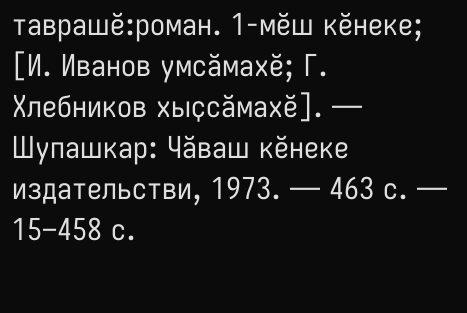таврашӗ:роман. 1-мӗш кӗнеке; [И. Иванов умсӑмахӗ; Г. Хлебников хыҫсӑмахӗ]. — Шупашкар: Чӑваш кӗнеке издательстви, 1973. — 463 с. — 15–458 с.